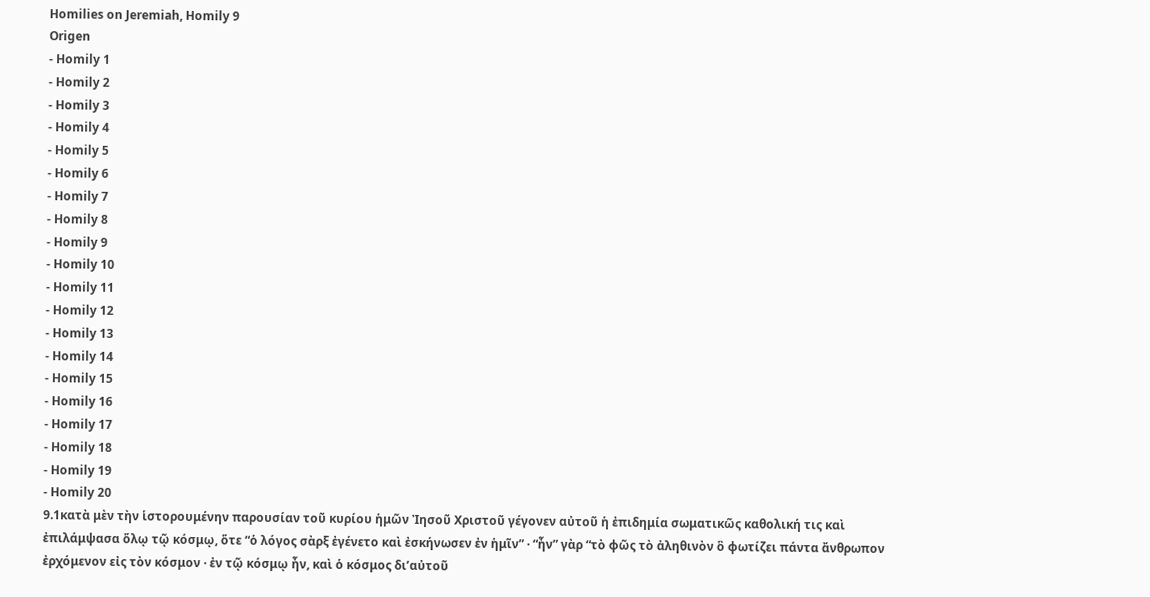Homilies on Jeremiah, Homily 9
Origen
- Homily 1
- Homily 2
- Homily 3
- Homily 4
- Homily 5
- Homily 6
- Homily 7
- Homily 8
- Homily 9
- Homily 10
- Homily 11
- Homily 12
- Homily 13
- Homily 14
- Homily 15
- Homily 16
- Homily 17
- Homily 18
- Homily 19
- Homily 20
9.1κατὰ μὲν τὴν ἱστορουμένην παρουσίαν τοῦ κυρίου ἡμῶν Ἰησοῦ Χριστοῦ γέγονεν αὐτοῦ ἡ ἐπιδημία σωματικῶς καθολική τις καὶ ἐπιλάμψασα ὅλῳ τῷ κόσμῳ, ὅτε “ὁ λόγος σὰρξ ἐγένετο καὶ ἐσκήνωσεν ἐν ἡμῖν” · “ἦν” γὰρ “τὸ φῶς τὸ ἀληθινὸν ὃ φωτίζει πάντα ἄνθρωπον ἐρχόμενον εἰς τὸν κόσμον · ἐν τῷ κόσμῳ ἦν, καὶ ὁ κόσμος δι’αὐτοῦ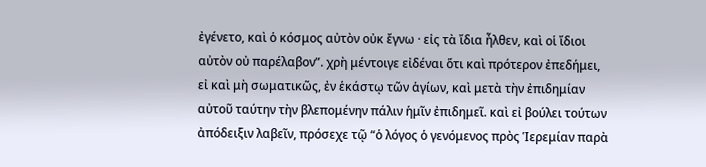ἐγένετο, καὶ ὁ κόσμος αὐτὸν οὐκ ἔγνω · εἰς τὰ ἴδια ἦλθεν, καὶ οἱ ἴδιοι αὐτὸν οὐ παρέλαβον”. χρὴ μέντοιγε εἰδέναι ὅτι καὶ πρότερον ἐπεδήμει, εἰ καὶ μὴ σωματικῶς, ἐν ἑκάστῳ τῶν ἁγίων, καὶ μετὰ τὴν ἐπιδημίαν αὐτοῦ ταύτην τὴν βλεπομένην πάλιν ἡμῖν ἐπιδημεῖ. καὶ εἰ βούλει τούτων ἀπόδειξιν λαβεῖν, πρόσεχε τῷ “ὁ λόγος ὁ γενόμενος πρὸς Ἱερεμίαν παρὰ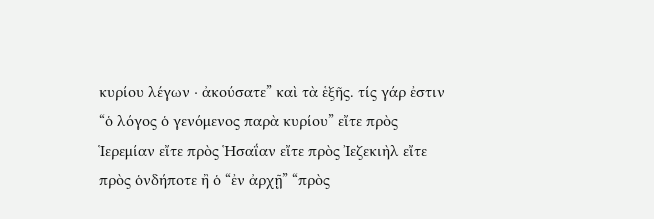κυρίου λέγων · ἀκούσατε” καὶ τὰ ἑξῆς. τίς γάρ ἐστιν “ὁ λόγος ὁ γενόμενος παρὰ κυρίου” εἴτε πρὸς Ἱερεμίαν εἴτε πρὸς Ἡσαΐαν εἴτε πρὸς Ἰεζεκιὴλ εἴτε πρὸς ὁνδήποτε ἢ ὁ “ἐν ἀρχῇ” “πρὸς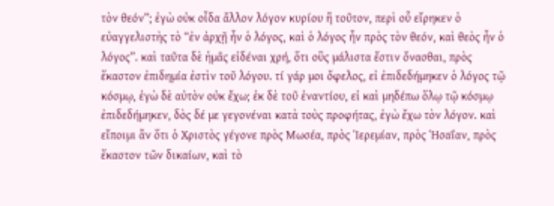τὸν θεόν”; ἐγὼ οὐκ οἶδα ἄλλον λόγον κυρίου ἢ τοῦτον, περὶ οὗ εἴρηκεν ὁ εὐαγγελιστὴς τὸ “ἐν ἀρχῇ ἦν ὁ λόγος, καὶ ὁ λόγος ἦν πρὸς τὸν θεόν, καὶ θεὸς ἦν ὁ λόγος”. καὶ ταῦτα δὲ ἡμᾶς εἰδέναι χρή, ὅτι οὓς μάλιστα ἔστιν ὄνασθαι, πρὸς ἕκαστον ἐπιδημία ἐστὶν τοῦ λόγου. τί γάρ μοι ὄφελος, εἰ ἐπιδεδήμηκεν ὁ λόγος τῷ κόσμῳ, ἐγὼ δὲ αὐτὸν οὐκ ἔχω; ἐκ δὲ τοῦ ἐναντίου, εἰ καὶ μηδέπω ὅλῳ τῷ κόσμῳ ἐπιδεδήμηκεν, δὸς δέ με γεγονέναι κατὰ τοὺς προφήτας, ἐγὼ ἔχω τὸν λόγον. καὶ εἴποιμι ἂν ὅτι ὁ Χριστὸς γέγονε πρὸς Μωσέα, πρὸς Ἱερεμίαν, πρὸς Ἡσαΐαν, πρὸς ἕκαστον τῶν δικαίων, καὶ τὸ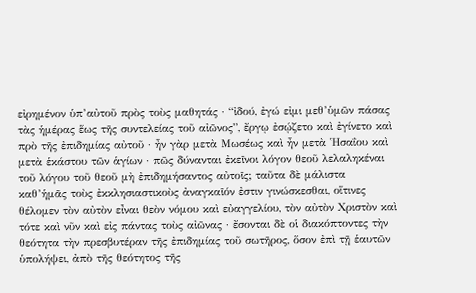εἰρημένον ὑπ’αὐτοῦ πρὸς τοὺς μαθητάς · “ἰδού, ἐγώ εἰμι μεθ’ὑμῶν πάσας τὰς ἡμέρας ἕως τῆς συντελείας τοῦ αἰῶνος”, ἔργῳ ἐσῴζετο καὶ ἐγίνετο καὶ πρὸ τῆς ἐπιδημίας αὐτοῦ · ἦν γὰρ μετὰ Μωσέως καὶ ἦν μετὰ Ἡσαΐου καὶ μετὰ ἑκάστου τῶν ἁγίων · πῶς δύνανται ἐκεῖνοι λόγον θεοῦ λελαληκέναι τοῦ λόγου τοῦ θεοῦ μὴ ἐπιδημήσαντος αὐτοῖς; ταῦτα δὲ μάλιστα καθ’ἡμᾶς τοὺς ἐκκλησιαστικοὺς ἀναγκαῖόν ἐστιν γινώσκεσθαι, οἵτινες θέλομεν τὸν αὐτὸν εἶναι θεὸν νόμου καὶ εὐαγγελίου, τὸν αὐτὸν Χριστὸν καὶ τότε καὶ νῦν καὶ εἰς πάντας τοὺς αἰῶνας · ἔσονται δὲ οἱ διακόπτοντες τὴν θεότητα τὴν πρεσβυτέραν τῆς ἐπιδημίας τοῦ σωτῆρος, ὅσον ἐπὶ τῇ ἑαυτῶν ὑπολήψει, ἀπὸ τῆς θεότητος τῆς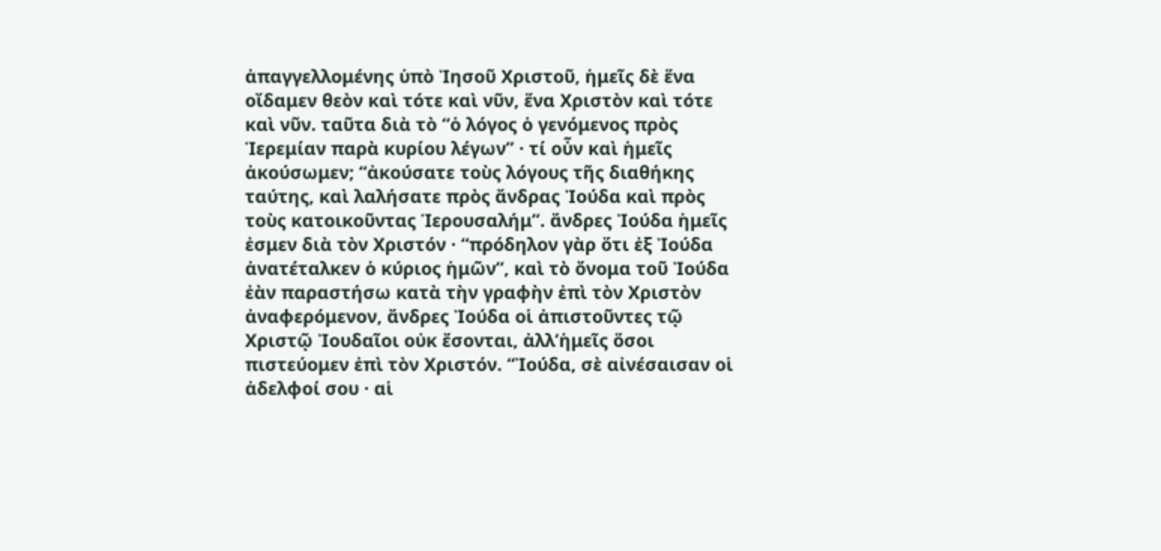ἀπαγγελλομένης ὑπὸ Ἰησοῦ Χριστοῦ, ἡμεῖς δὲ ἕνα οἴδαμεν θεὸν καὶ τότε καὶ νῦν, ἕνα Χριστὸν καὶ τότε καὶ νῦν. ταῦτα διὰ τὸ “ὁ λόγος ὁ γενόμενος πρὸς Ἱερεμίαν παρὰ κυρίου λέγων” · τί οὖν καὶ ἡμεῖς ἀκούσωμεν; “ἀκούσατε τοὺς λόγους τῆς διαθήκης ταύτης, καὶ λαλήσατε πρὸς ἄνδρας Ἰούδα καὶ πρὸς τοὺς κατοικοῦντας Ἱερουσαλήμ”. ἄνδρες Ἰούδα ἡμεῖς ἐσμεν διὰ τὸν Χριστόν · “πρόδηλον γὰρ ὅτι ἐξ Ἰούδα ἀνατέταλκεν ὁ κύριος ἡμῶν”, καὶ τὸ ὄνομα τοῦ Ἰούδα ἐὰν παραστήσω κατὰ τὴν γραφὴν ἐπὶ τὸν Χριστὸν ἀναφερόμενον, ἄνδρες Ἰούδα οἱ ἀπιστοῦντες τῷ Χριστῷ Ἰουδαῖοι οὐκ ἔσονται, ἀλλ’ἡμεῖς ὅσοι πιστεύομεν ἐπὶ τὸν Χριστόν. “Ἰούδα, σὲ αἰνέσαισαν οἱ ἀδελφοί σου · αἱ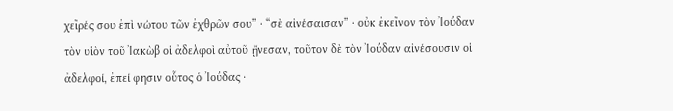χεῖρές σου ἐπὶ νώτου τῶν ἐχθρῶν σου” · “σὲ αἰνέσαισαν” · οὐκ ἐκεῖνον τὸν Ἰούδαν τὸν υἱὸν τοῦ Ἰακὼβ οἱ ἀδελφοὶ αὐτοῦ ᾔνεσαν, τοῦτον δὲ τὸν Ἰούδαν αἰνέσουσιν οἱ ἀδελφοί, ἐπεί φησιν οὗτος ὁ Ἰούδας ·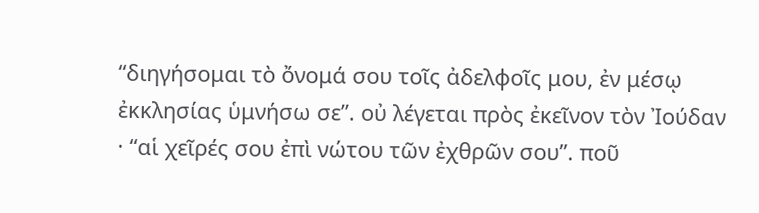“διηγήσομαι τὸ ὄνομά σου τοῖς ἀδελφοῖς μου, ἐν μέσῳ ἐκκλησίας ὑμνήσω σε”. οὐ λέγεται πρὸς ἐκεῖνον τὸν Ἰούδαν · “αἱ χεῖρές σου ἐπὶ νώτου τῶν ἐχθρῶν σου”. ποῦ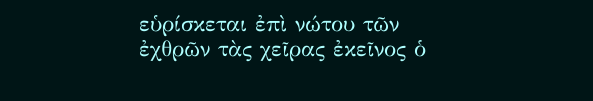εὑρίσκεται ἐπὶ νώτου τῶν ἐχθρῶν τὰς χεῖρας ἐκεῖνος ὁ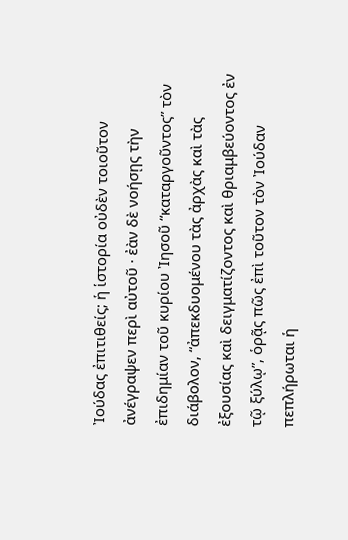Ἰούδας ἐπιτιθείς; ἡ ἱστορία οὐδὲν τοιοῦτον ἀνέγραψεν περὶ αὐτοῦ · ἐὰν δὲ νοήσῃς τὴν ἐπιδημίαν τοῦ κυρίου Ἰησοῦ “καταργοῦντος” τὸν διάβολον, “ἀπεκδυομένου τὰς ἀρχὰς καὶ τὰς ἐξουσίας καὶ δειγματίζοντος καὶ θριαμβεύοντος ἐν τῷ ξύλῳ”, ὁρᾷς πῶς ἐπὶ τοῦτον τὸν Ἰούδαν πεπλήρωται ἡ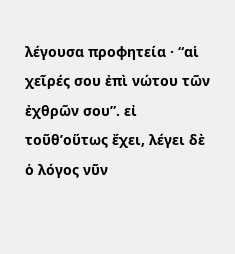λέγουσα προφητεία · “αἱ χεῖρές σου ἐπὶ νώτου τῶν ἐχθρῶν σου”. εἰ τοῦθ’οὕτως ἔχει, λέγει δὲ ὁ λόγος νῦν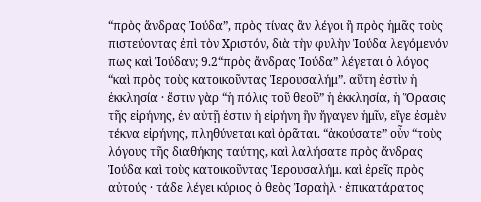“πρὸς ἄνδρας Ἰούδα”, πρὸς τίνας ἂν λέγοι ἢ πρὸς ἡμᾶς τοὺς πιστεύοντας ἐπὶ τὸν Χριστόν, διὰ τὴν φυλὴν Ἰούδα λεγόμενόν πως καὶ Ἰούδαν; 9.2“πρὸς ἄνδρας Ἰούδα” λέγεται ὁ λόγος “καὶ πρὸς τοὺς κατοικοῦντας Ἱερουσαλήμ”. αὕτη ἐστὶν ἡ ἐκκλησία · ἔστιν γὰρ “ἡ πόλις τοῦ θεοῦ” ἡ ἐκκλησία, ἡ Ὅρασις τῆς εἰρήνης, ἐν αὐτῇ ἐστιν ἡ εἰρήνη ἣν ἤγαγεν ἡμῖν, εἴγε ἐσμὲν τέκνα εἰρήνης, πληθύνεται καὶ ὁρᾶται. “ἀκούσατε” οὖν “τοὺς λόγους τῆς διαθήκης ταύτης, καὶ λαλήσατε πρὸς ἄνδρας Ἰούδα καὶ τοὺς κατοικοῦντας Ἱερουσαλήμ. καὶ ἐρεῖς πρὸς αὐτούς · τάδε λέγει κύριος ὁ θεὸς Ἰσραὴλ · ἐπικατάρατος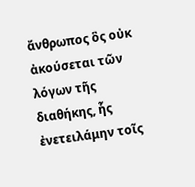ἄνθρωπος ὃς οὐκ ἀκούσεται τῶν λόγων τῆς διαθήκης, ἧς ἐνετειλάμην τοῖς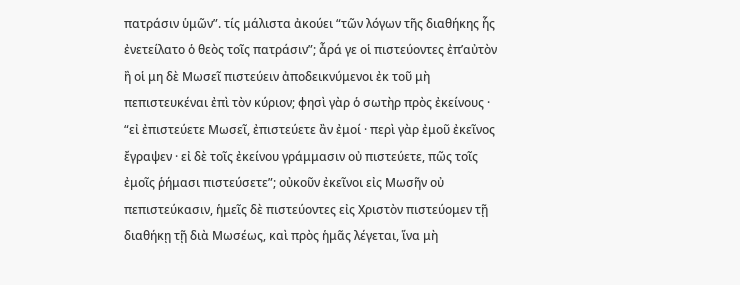πατράσιν ὑμῶν”. τίς μάλιστα ἀκούει “τῶν λόγων τῆς διαθήκης ἧς ἐνετείλατο ὁ θεὸς τοῖς πατράσιν”; ἆρά γε οἱ πιστεύοντες ἐπ’αὐτὸν ἢ οἱ μη δὲ Μωσεῖ πιστεύειν ἀποδεικνύμενοι ἐκ τοῦ μὴ πεπιστευκέναι ἐπὶ τὸν κύριον; φησὶ γὰρ ὁ σωτὴρ πρὸς ἐκείνους · “εἰ ἐπιστεύετε Μωσεῖ, ἐπιστεύετε ἂν ἐμοί · περὶ γὰρ ἐμοῦ ἐκεῖνος ἔγραψεν · εἰ δὲ τοῖς ἐκείνου γράμμασιν οὐ πιστεύετε, πῶς τοῖς ἐμοῖς ῥήμασι πιστεύσετε”; οὐκοῦν ἐκεῖνοι εἰς Μωσῆν οὐ πεπιστεύκασιν, ἡμεῖς δὲ πιστεύοντες εἰς Χριστὸν πιστεύομεν τῇ διαθήκῃ τῇ διὰ Μωσέως, καὶ πρὸς ἡμᾶς λέγεται, ἵνα μὴ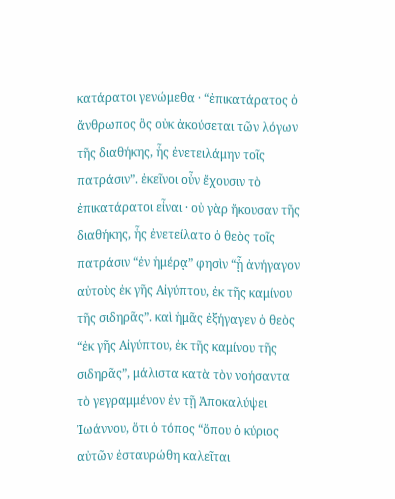κατάρατοι γενώμεθα · “ἐπικατάρατος ὁ ἄνθρωπος ὃς οὐκ ἀκούσεται τῶν λόγων τῆς διαθήκης, ἧς ἐνετειλάμην τοῖς πατράσιν”. ἐκεῖνοι οὖν ἔχουσιν τὸ ἐπικατάρατοι εἶναι · οὐ γὰρ ἤκουσαν τῆς διαθήκης, ἧς ἐνετείλατο ὁ θεὸς τοῖς πατράσιν “ἐν ἡμέρᾳ” φησὶν “ᾗ ἀνήγαγον αὐτοὺς ἐκ γῆς Αἰγύπτου, ἐκ τῆς καμίνου τῆς σιδηρᾶς”. καὶ ἡμᾶς ἐξήγαγεν ὁ θεὸς “ἐκ γῆς Αἰγύπτου, ἐκ τῆς καμίνου τῆς σιδηρᾶς”, μάλιστα κατὰ τὸν νοήσαντα τὸ γεγραμμένον ἐν τῇ Ἀποκαλύψει Ἰωάννου, ὅτι ὁ τόπος “ὅπου ὁ κύριος αὐτῶν ἐσταυρώθη καλεῖται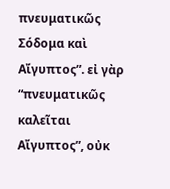πνευματικῶς Σόδομα καὶ Αἴγυπτος”. εἰ γὰρ “πνευματικῶς καλεῖται Αἴγυπτος”, οὐκ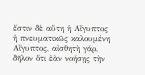ἔστιν δὲ αὕτη ἡ Αἴγυπτος ἡ πνευματικῶς καλουμένη Αἴγυπτος, αἰσθητὴ γάρ, δῆλον ὅτι ἐὰν νοήσῃς τὴν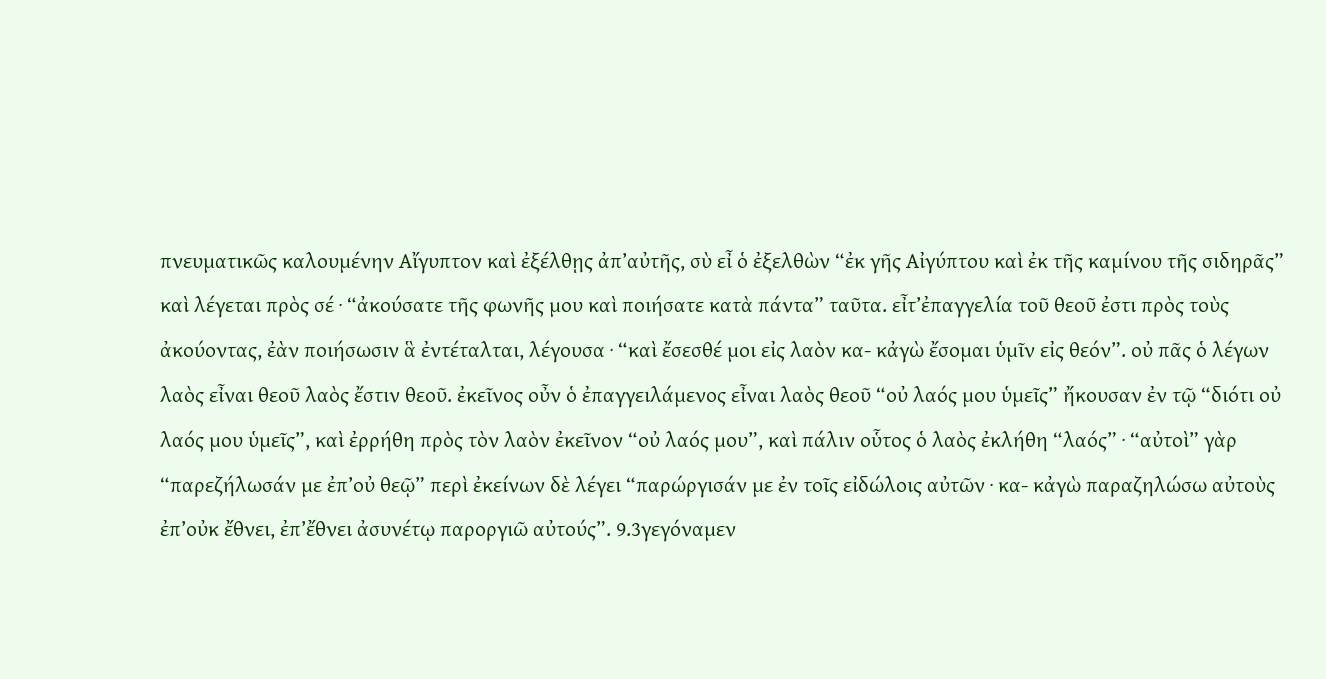πνευματικῶς καλουμένην Αἴγυπτον καὶ ἐξέλθῃς ἀπ’αὐτῆς, σὺ εἶ ὁ ἐξελθὼν “ἐκ γῆς Αἰγύπτου καὶ ἐκ τῆς καμίνου τῆς σιδηρᾶς” καὶ λέγεται πρὸς σέ · “ἀκούσατε τῆς φωνῆς μου καὶ ποιήσατε κατὰ πάντα” ταῦτα. εἶτ’ἐπαγγελία τοῦ θεοῦ ἐστι πρὸς τοὺς ἀκούοντας, ἐὰν ποιήσωσιν ἃ ἐντέταλται, λέγουσα · “καὶ ἔσεσθέ μοι εἰς λαὸν κα- κἀγὼ ἔσομαι ὑμῖν εἰς θεόν”. οὐ πᾶς ὁ λέγων λαὸς εἶναι θεοῦ λαὸς ἔστιν θεοῦ. ἐκεῖνος οὖν ὁ ἐπαγγειλάμενος εἶναι λαὸς θεοῦ “οὐ λαός μου ὑμεῖς” ἤκουσαν ἐν τῷ “διότι οὐ λαός μου ὑμεῖς”, καὶ ἐρρήθη πρὸς τὸν λαὸν ἐκεῖνον “οὐ λαός μου”, καὶ πάλιν οὗτος ὁ λαὸς ἐκλήθη “λαός” · “αὐτοὶ” γὰρ “παρεζήλωσάν με ἐπ’οὐ θεῷ” περὶ ἐκείνων δὲ λέγει “παρώργισάν με ἐν τοῖς εἰδώλοις αὐτῶν · κα- κἀγὼ παραζηλώσω αὐτοὺς ἐπ’οὐκ ἔθνει, ἐπ’ἔθνει ἀσυνέτῳ παροργιῶ αὐτούς”. 9.3γεγόναμεν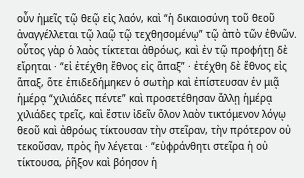οὖν ἡμεῖς τῷ θεῷ εἰς λαόν, καὶ “ἡ δικαιοσύνη τοῦ θεοῦ ἀναγγέλλεται τῷ λαῷ τῷ τεχθησομένῳ” τῷ ἀπὸ τῶν ἐθνῶν. οὗτος γὰρ ὁ λαὸς τίκτεται ἀθρόως, καὶ ἐν τῷ προφήτῃ δὲ εἴρηται · “εἰ ἐτέχθη ἔθνος εἰς ἅπαξ” · ἐτέχθη δὲ ἔθνος εἰς ἅπαξ, ὅτε ἐπιδεδήμηκεν ὁ σωτὴρ καὶ ἐπίστευσαν ἐν μιᾷ ἡμέρᾳ “χιλιάδες πέντε” καὶ προσετέθησαν ἄλλῃ ἡμέρᾳ χιλιάδες τρεῖς, καὶ ἔστιν ἰδεῖν ὅλον λαὸν τικτόμενον λόγῳ θεοῦ καὶ ἀθρόως τίκτουσαν τὴν στεῖραν, τὴν πρότερον οὐ τεκοῦσαν, πρὸς ἣν λέγεται · “εὐφράνθητι στεῖρα ἡ οὐ τίκτουσα, ῥῆξον καὶ βόησον ἡ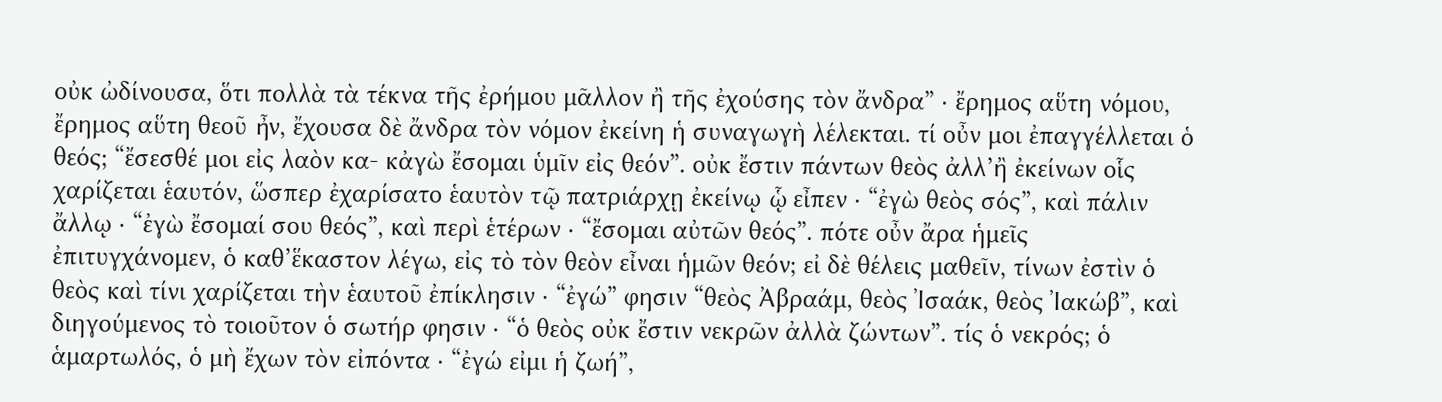οὐκ ὠδίνουσα, ὅτι πολλὰ τὰ τέκνα τῆς ἐρήμου μᾶλλον ἢ τῆς ἐχούσης τὸν ἄνδρα” · ἔρημος αὕτη νόμου, ἔρημος αὕτη θεοῦ ἦν, ἔχουσα δὲ ἄνδρα τὸν νόμον ἐκείνη ἡ συναγωγὴ λέλεκται. τί οὖν μοι ἐπαγγέλλεται ὁ θεός; “ἔσεσθέ μοι εἰς λαὸν κα- κἀγὼ ἔσομαι ὑμῖν εἰς θεόν”. οὐκ ἔστιν πάντων θεὸς ἀλλ’ἢ ἐκείνων οἷς χαρίζεται ἑαυτόν, ὥσπερ ἐχαρίσατο ἑαυτὸν τῷ πατριάρχῃ ἐκείνῳ ᾧ εἶπεν · “ἐγὼ θεὸς σός”, καὶ πάλιν ἄλλῳ · “ἐγὼ ἔσομαί σου θεός”, καὶ περὶ ἑτέρων · “ἔσομαι αὐτῶν θεός”. πότε οὖν ἄρα ἡμεῖς ἐπιτυγχάνομεν, ὁ καθ’ἕκαστον λέγω, εἰς τὸ τὸν θεὸν εἶναι ἡμῶν θεόν; εἰ δὲ θέλεις μαθεῖν, τίνων ἐστὶν ὁ θεὸς καὶ τίνι χαρίζεται τὴν ἑαυτοῦ ἐπίκλησιν · “ἐγώ” φησιν “θεὸς Ἀβραάμ, θεὸς Ἰσαάκ, θεὸς Ἰακώβ”, καὶ διηγούμενος τὸ τοιοῦτον ὁ σωτήρ φησιν · “ὁ θεὸς οὐκ ἔστιν νεκρῶν ἀλλὰ ζώντων”. τίς ὁ νεκρός; ὁ ἁμαρτωλός, ὁ μὴ ἔχων τὸν εἰπόντα · “ἐγώ εἰμι ἡ ζωή”,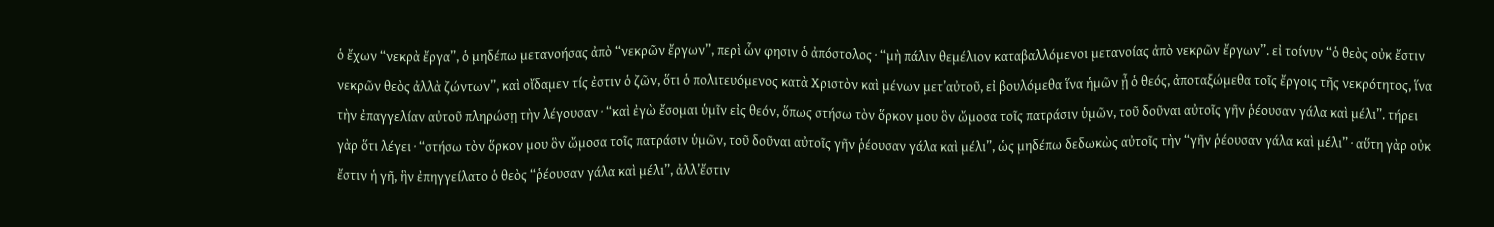ὁ ἔχων “νεκρὰ ἔργα”, ὁ μηδέπω μετανοήσας ἀπὸ “νεκρῶν ἔργων”, περὶ ὧν φησιν ὁ ἀπόστολος · “μὴ πάλιν θεμέλιον καταβαλλόμενοι μετανοίας ἀπὸ νεκρῶν ἔργων”. εἰ τοίνυν “ὁ θεὸς οὐκ ἔστιν νεκρῶν θεὸς ἀλλὰ ζώντων”, καὶ οἴδαμεν τίς ἐστιν ὁ ζῶν, ὅτι ὁ πολιτευόμενος κατὰ Χριστὸν καὶ μένων μετ’αὐτοῦ, εἰ βουλόμεθα ἵνα ἡμῶν ᾖ ὁ θεός, ἀποταξώμεθα τοῖς ἔργοις τῆς νεκρότητος, ἵνα τὴν ἐπαγγελίαν αὐτοῦ πληρώσῃ τὴν λέγουσαν · “καὶ ἐγὼ ἔσομαι ὑμῖν εἰς θεόν, ὅπως στήσω τὸν ὅρκον μου ὃν ὤμοσα τοῖς πατράσιν ὑμῶν, τοῦ δοῦναι αὐτοῖς γῆν ῥέουσαν γάλα καὶ μέλι”. τήρει γὰρ ὅτι λέγει · “στήσω τὸν ὅρκον μου ὃν ὤμοσα τοῖς πατράσιν ὑμῶν, τοῦ δοῦναι αὐτοῖς γῆν ῥέουσαν γάλα καὶ μέλι”, ὡς μηδέπω δεδωκὼς αὐτοῖς τὴν “γῆν ῥέουσαν γάλα καὶ μέλι” · αὕτη γὰρ οὐκ ἔστιν ἡ γῆ, ἣν ἐπηγγείλατο ὁ θεὸς “ῥέουσαν γάλα καὶ μέλι”, ἀλλ’ἔστιν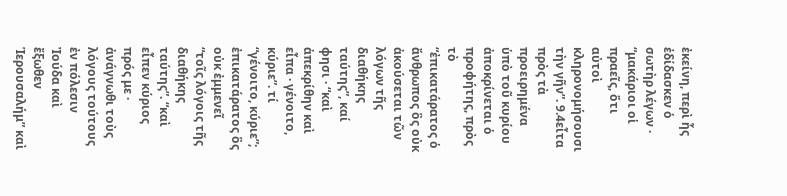ἐκείνη, περὶ ἧς ἐδίδασκεν ὁ σωτὴρ λέγων · “μακάριοι οἱ πραεῖς, ὅτι αὐτοὶ κληρονομήσουσι τὴν γῆν”. 9.4εἶτα πρὸς τὰ προειρημένα ὑπὸ τοῦ κυρίου ἀποκρίνεται ὁ προφήτης, πρὸς τὸ “ἐπικατάρατος ὁ ἄνθρωπος ὃς οὐκ ἀκούσεται τῶν λόγων τῆς διαθήκης ταύτης”, καί φησι · “καὶ ἀπεκρίθην καὶ εἶπα · γένοιτο, κύριε”. τί “γένοιτο, κύριε”; ἐπικατάρατος ὃς οὐκ ἐμμενεῖ “τοῖς λόγοις τῆς διαθήκης ταύτης”. “καὶ εἶπεν κύριος πρός με · ἀνάγνωθι τοὺς λόγους τούτους ἐν πόλεσιν Ἰούδα καὶ ἔξωθεν Ἱερουσαλήμ” καὶ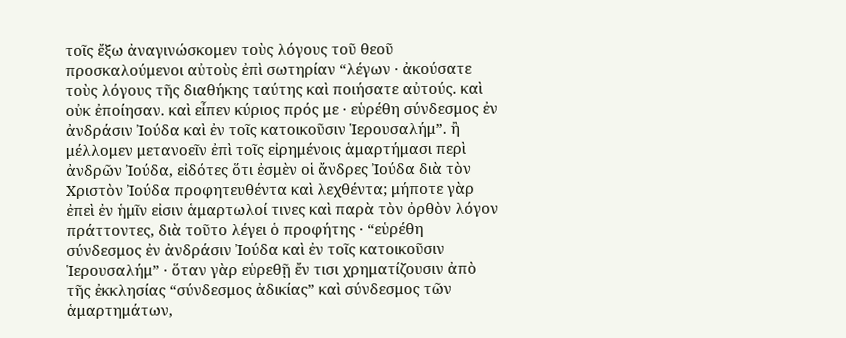τοῖς ἔξω ἀναγινώσκομεν τοὺς λόγους τοῦ θεοῦ προσκαλούμενοι αὐτοὺς ἐπὶ σωτηρίαν “λέγων · ἀκούσατε τοὺς λόγους τῆς διαθήκης ταύτης καὶ ποιήσατε αὐτούς. καὶ οὐκ ἐποίησαν. καὶ εἶπεν κύριος πρός με · εὑρέθη σύνδεσμος ἐν ἀνδράσιν Ἰούδα καὶ ἐν τοῖς κατοικοῦσιν Ἱερουσαλήμ”. ἢ μέλλομεν μετανοεῖν ἐπὶ τοῖς εἰρημένοις ἁμαρτήμασι περὶ ἀνδρῶν Ἰούδα, εἰδότες ὅτι ἐσμὲν οἱ ἄνδρες Ἰούδα διὰ τὸν Χριστὸν Ἰούδα προφητευθέντα καὶ λεχθέντα; μήποτε γὰρ ἐπεὶ ἐν ἡμῖν εἰσιν ἁμαρτωλοί τινες καὶ παρὰ τὸν ὀρθὸν λόγον πράττοντες, διὰ τοῦτο λέγει ὁ προφήτης · “εὑρέθη σύνδεσμος ἐν ἀνδράσιν Ἰούδα καὶ ἐν τοῖς κατοικοῦσιν Ἱερουσαλήμ” · ὅταν γὰρ εὑρεθῇ ἔν τισι χρηματίζουσιν ἀπὸ τῆς ἐκκλησίας “σύνδεσμος ἀδικίας” καὶ σύνδεσμος τῶν ἁμαρτημάτων,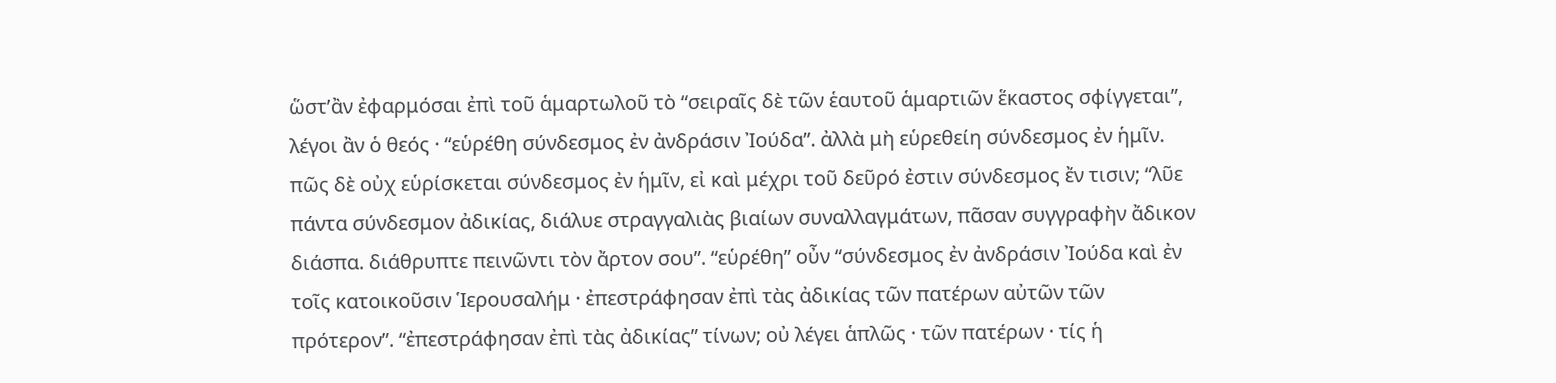ὥστ’ἂν ἐφαρμόσαι ἐπὶ τοῦ ἁμαρτωλοῦ τὸ “σειραῖς δὲ τῶν ἑαυτοῦ ἁμαρτιῶν ἕκαστος σφίγγεται”, λέγοι ἂν ὁ θεός · “εὑρέθη σύνδεσμος ἐν ἀνδράσιν Ἰούδα”. ἀλλὰ μὴ εὑρεθείη σύνδεσμος ἐν ἡμῖν. πῶς δὲ οὐχ εὑρίσκεται σύνδεσμος ἐν ἡμῖν, εἰ καὶ μέχρι τοῦ δεῦρό ἐστιν σύνδεσμος ἔν τισιν; “λῦε πάντα σύνδεσμον ἀδικίας, διάλυε στραγγαλιὰς βιαίων συναλλαγμάτων, πᾶσαν συγγραφὴν ἄδικον διάσπα. διάθρυπτε πεινῶντι τὸν ἄρτον σου”. “εὑρέθη” οὖν “σύνδεσμος ἐν ἀνδράσιν Ἰούδα καὶ ἐν τοῖς κατοικοῦσιν Ἱερουσαλήμ · ἐπεστράφησαν ἐπὶ τὰς ἀδικίας τῶν πατέρων αὐτῶν τῶν πρότερον”. “ἐπεστράφησαν ἐπὶ τὰς ἀδικίας” τίνων; οὐ λέγει ἁπλῶς · τῶν πατέρων · τίς ἡ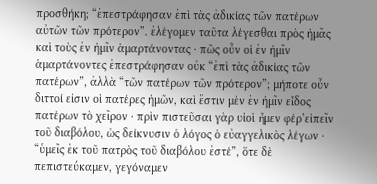προσθήκη; “ἐπεστράφησαν ἐπὶ τὰς ἀδικίας τῶν πατέρων αὐτῶν τῶν πρότερον”. ἐλέγομεν ταῦτα λέγεσθαι πρὸς ἡμᾶς καὶ τοὺς ἐν ἡμῖν ἁμαρτάνοντας · πῶς οὖν οἱ ἐν ἡμῖν ἁμαρτάνοντες ἐπεστράφησαν οὐκ “ἐπὶ τὰς ἀδικίας τῶν πατέρων”, ἀλλὰ “τῶν πατέρων τῶν πρότερον”; μήποτε οὖν διττοί εἰσιν οἱ πατέρες ἡμῶν, καὶ ἔστιν μὲν ἐν ἡμῖν εἶδος πατέρων τὸ χεῖρον · πρὶν πιστεῦσαι γὰρ υἱοὶ ἦμεν φέρ’εἰπεῖν τοῦ διαβόλου, ὡς δείκνυσιν ὁ λόγος ὁ εὐαγγελικὸς λέγων · “ὑμεῖς ἐκ τοῦ πατρὸς τοῦ διαβόλου ἐστέ”, ὅτε δὲ πεπιστεύκαμεν, γεγόναμεν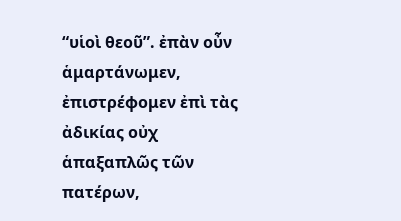“υἱοὶ θεοῦ”. ἐπὰν οὖν ἁμαρτάνωμεν, ἐπιστρέφομεν ἐπὶ τὰς ἀδικίας οὐχ ἁπαξαπλῶς τῶν πατέρων,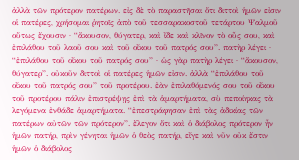ἀλλὰ τῶν πρότερον πατέρων. εἰς δὲ τὸ παραστῆσαι ὅτι διττοὶ ἡμῶν εἰσιν οἱ πατέρες, χρήσομαι ῥητοῖς ἀπὸ τοῦ τεσσαρακοστοῦ τετάρτου Ψαλμοῦ οὕτως ἔχουσιν · “ἄκουσον, θύγατερ, καὶ ἴδε καὶ κλῖνον τὸ οὖς σου, καὶ ἐπιλάθου τοῦ λαοῦ σου καὶ τοῦ οἴκου τοῦ πατρός σου”. πατὴρ λέγει · “ἐπιλάθου τοῦ οἴκου τοῦ πατρός σου” · ὡς γὰρ πατὴρ λέγει · “ἄκουσον, θύγατερ”. οὐκοῦν διττοὶ οἱ πατέρες ἡμῶν εἰσιν. ἀλλὰ “ἐπιλάθου τοῦ οἴκου τοῦ πατρός σου” τοῦ προτέρου. ἐὰν ἐπιλαθόμενός σου τοῦ οἴκου τοῦ προτέρου πάλιν ἐπιστρέψῃς ἐπὶ τὰ ἁμαρτήματα, σὺ πεποίηκας τὰ λεγόμενα ἐνθάδε ἁμαρτήματα. “ἐπεστράφησαν ἐπὶ τὰς ἀδικίας τῶν πατέρων αὐτῶν τῶν πρότερον”. ἔλεγον ὅτι καὶ ὁ διάβολος πρότερον ἦν ἡμῶν πατήρ, πρὶν γένηται ἡμῶν ὁ θεὸς πατήρ, εἴγε καὶ νῦν οὐκ ἔστιν ἡμῶν ὁ διάβολος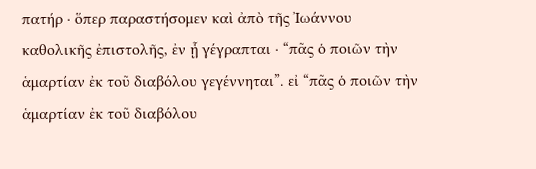πατήρ · ὅπερ παραστήσομεν καὶ ἀπὸ τῆς Ἰωάννου καθολικῆς ἐπιστολῆς, ἐν ᾗ γέγραπται · “πᾶς ὁ ποιῶν τὴν ἁμαρτίαν ἐκ τοῦ διαβόλου γεγέννηται”. εἰ “πᾶς ὁ ποιῶν τὴν ἁμαρτίαν ἐκ τοῦ διαβόλου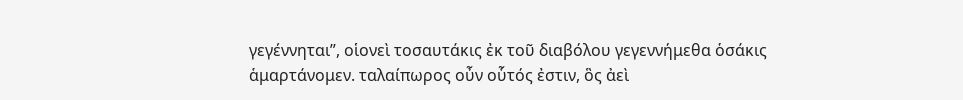γεγέννηται”, οἱονεὶ τοσαυτάκις ἐκ τοῦ διαβόλου γεγεννήμεθα ὁσάκις ἁμαρτάνομεν. ταλαίπωρος οὖν οὗτός ἐστιν, ὃς ἀεὶ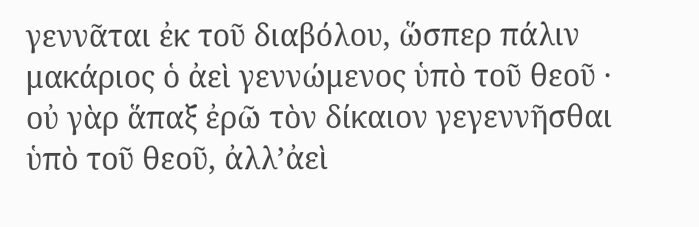γεννᾶται ἐκ τοῦ διαβόλου, ὥσπερ πάλιν μακάριος ὁ ἀεὶ γεννώμενος ὑπὸ τοῦ θεοῦ · οὐ γὰρ ἅπαξ ἐρῶ τὸν δίκαιον γεγεννῆσθαι ὑπὸ τοῦ θεοῦ, ἀλλ’ἀεὶ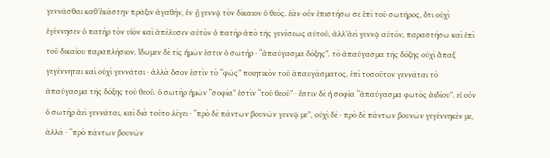γεννᾶσθαι καθ’ἑκάστην πρᾶξιν ἀγαθήν, ἐν ᾗ γεννᾷ τὸν δίκαιον ὁ θεός. ἐὰν οὖν ἐπιστήσω σε ἐπὶ τοῦ σωτῆρος, ὅτι οὐχὶ ἐγέννησεν ὁ πατὴρ τὸν υἱὸν καὶ ἀπέλυσεν αὐτὸν ὁ πατὴρ ἀπὸ τῆς γενέσεως αὐτοῦ, ἀλλ’ἀεὶ γεννᾷ αὐτόν, παραστήσω καὶ ἐπὶ τοῦ δικαίου παραπλήσιον. ἴδωμεν δὲ τίς ἡμῶν ἐστιν ὁ σωτήρ · “ἀπαύγασμα δόξης”. τὸ ἀπαύγασμα τῆς δόξης οὐχὶ ἅπαξ γεγέννηται καὶ οὐχὶ γεννᾶται · ἀλλὰ ὅσον ἐστὶν τὸ “φῶς” ποιητικὸν τοῦ ἀπαυγάσματος, ἐπὶ τοσοῦτον γεννᾶται τὸ ἀπαύγασμα τῆς δόξης τοῦ θεοῦ. ὁ σωτὴρ ἡμῶν “σοφία” ἐστὶν “τοῦ θεοῦ” · ἔστιν δὲ ἡ σοφία “ἀπαύγασμα φωτὸς ἀιδίου”. εἰ οὖν ὁ σωτὴρ ἀεὶ γεννᾶται, καὶ διὰ τοῦτο λέγει · “πρὸ δὲ πάντων βουνῶν γεννᾷ με”, οὐχὶ δέ · πρὸ δὲ πάντων βουνῶν γεγέννηκέν με, ἀλλά · “πρὸ πάντων βουνῶν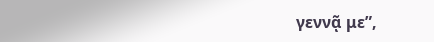γεννᾷ με”,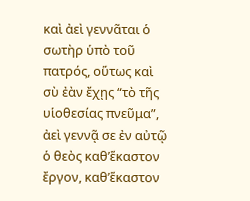καὶ ἀεὶ γεννᾶται ὁ σωτὴρ ὑπὸ τοῦ πατρός, οὕτως καὶ σὺ ἐὰν ἔχῃς “τὸ τῆς υἱοθεσίας πνεῦμα”, ἀεὶ γεννᾷ σε ἐν αὐτῷ ὁ θεὸς καθ’ἕκαστον ἔργον, καθ’ἕκαστον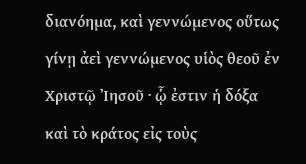διανόημα, καὶ γεννώμενος οὕτως γίνῃ ἀεὶ γεννώμενος υἱὸς θεοῦ ἐν Χριστῷ Ἰησοῦ · ᾧ ἐστιν ἡ δόξα καὶ τὸ κράτος εἰς τοὺς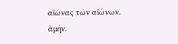αἰῶνας τῶν αἰώνων. ἀμήν.